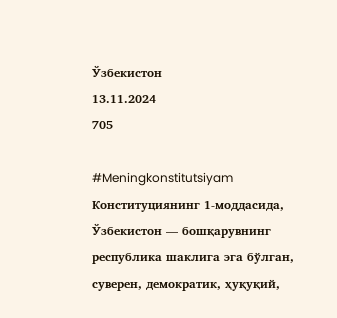Ўзбекистон
13.11.2024
705

#Meningkonstitutsiyam
Конституциянинг 1-моддасида, Ўзбекистон — бошқарувнинг республика шаклига эга бўлган, суверен, демократик, ҳуқуқий,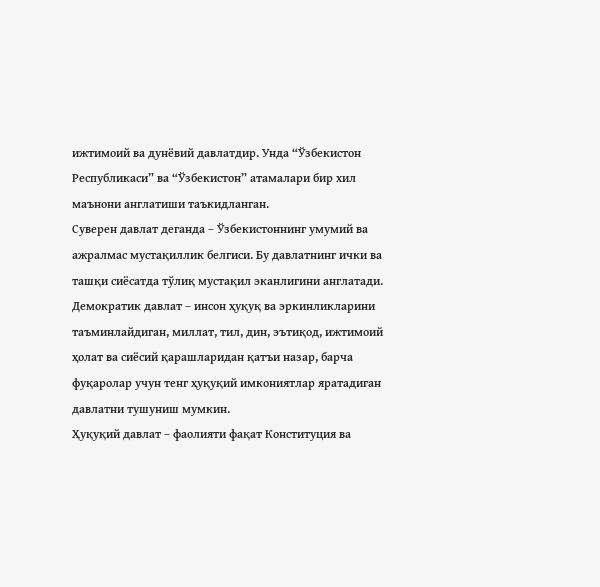ижтимоий ва дунёвий давлатдир. Унда “Ўзбекистон Республикаси” ва “Ўзбекистон” атамалари бир хил маънони англатиши таъкидланган.
Суверен давлат деганда – Ўзбекистоннинг умумий ва ажралмас мустақиллик белгиси. Бу давлатнинг ички ва ташқи сиёсатда тўлиқ мустақил эканлигини англатади.
Демократик давлат – инсон ҳуқуқ ва эркинликларини таъминлайдиган, миллат, тил, дин, эътиқод, ижтимоий ҳолат ва сиёсий қарашларидан қатъи назар, барча фуқаролар учун тенг ҳуқуқий имкониятлар яратадиган давлатни тушуниш мумкин.
Ҳуқуқий давлат – фаолияти фақат Конституция ва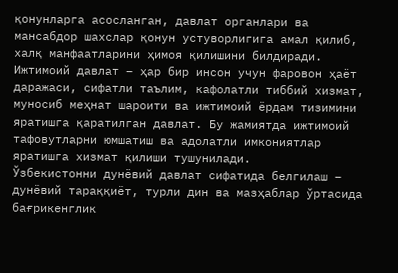қонунларга асосланган, давлат органлари ва мансабдор шахслар қонун устуворлигига амал қилиб, халқ манфаатларини ҳимоя қилишини билдиради.
Ижтимоий давлат – ҳар бир инсон учун фаровон ҳаёт даражаси, сифатли таълим, кафолатли тиббий хизмат, муносиб меҳнат шароити ва ижтимоий ёрдам тизимини яратишга қаратилган давлат. Бу жамиятда ижтимоий тафовутларни юмшатиш ва адолатли имкониятлар яратишга хизмат қилиши тушунилади.
Ўзбекистонни дунёвий давлат сифатида белгилаш – дунёвий тараққиёт, турли дин ва мазҳаблар ўртасида бағрикенглик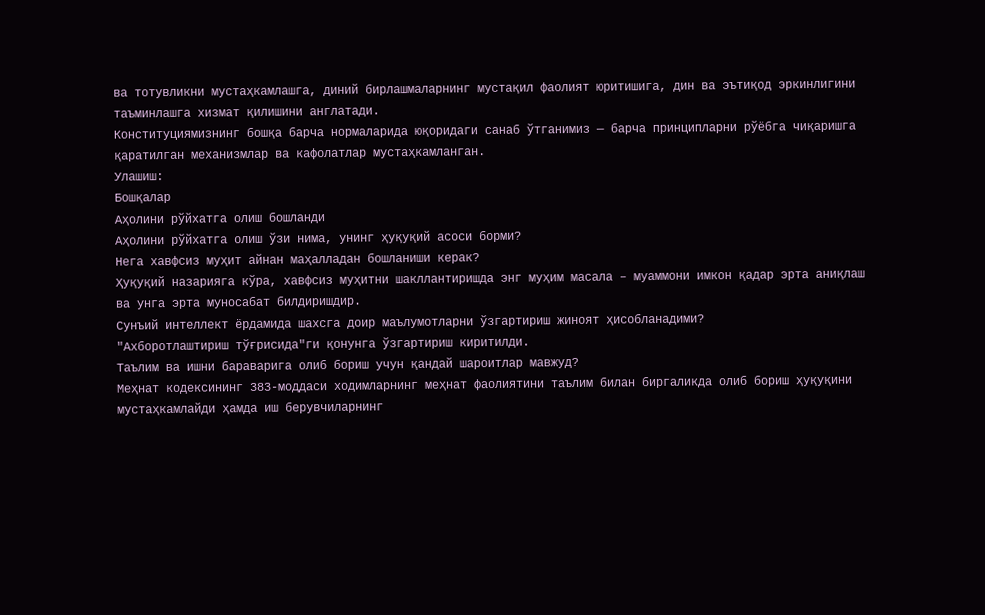ва тотувликни мустаҳкамлашга, диний бирлашмаларнинг мустақил фаолият юритишига, дин ва эътиқод эркинлигини таъминлашга хизмат қилишини англатади.
Конституциямизнинг бошқа барча нормаларида юқоридаги санаб ўтганимиз — барча принципларни рўёбга чиқаришга қаратилган механизмлар ва кафолатлар мустаҳкамланган.
Улашиш:
Бошқалар
Аҳолини рўйхатга олиш бошланди
Аҳолини рўйхатга олиш ўзи нима, унинг ҳуқуқий асоси борми?
Нега хавфсиз муҳит айнан маҳалладан бошланиши керак?
Ҳуқуқий назарияга кўра, хавфсиз муҳитни шакллантиришда энг муҳим масала – муаммони имкон қадар эрта аниқлаш ва унга эрта муносабат билдиришдир.
Сунъий интеллект ёрдамида шахсга доир маълумотларни ўзгартириш жиноят ҳисобланадими?
"Ахборотлаштириш тўғрисида"ги қонунга ўзгартириш киритилди.
Таълим ва ишни бараварига олиб бориш учун қандай шароитлар мавжуд?
Меҳнат кодексининг 383-моддаси ходимларнинг меҳнат фаолиятини таълим билан биргаликда олиб бориш ҳуқуқини мустаҳкамлайди ҳамда иш берувчиларнинг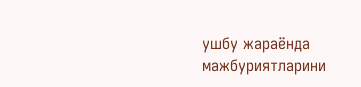ушбу жараёнда мажбуриятларини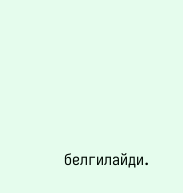белгилайди.